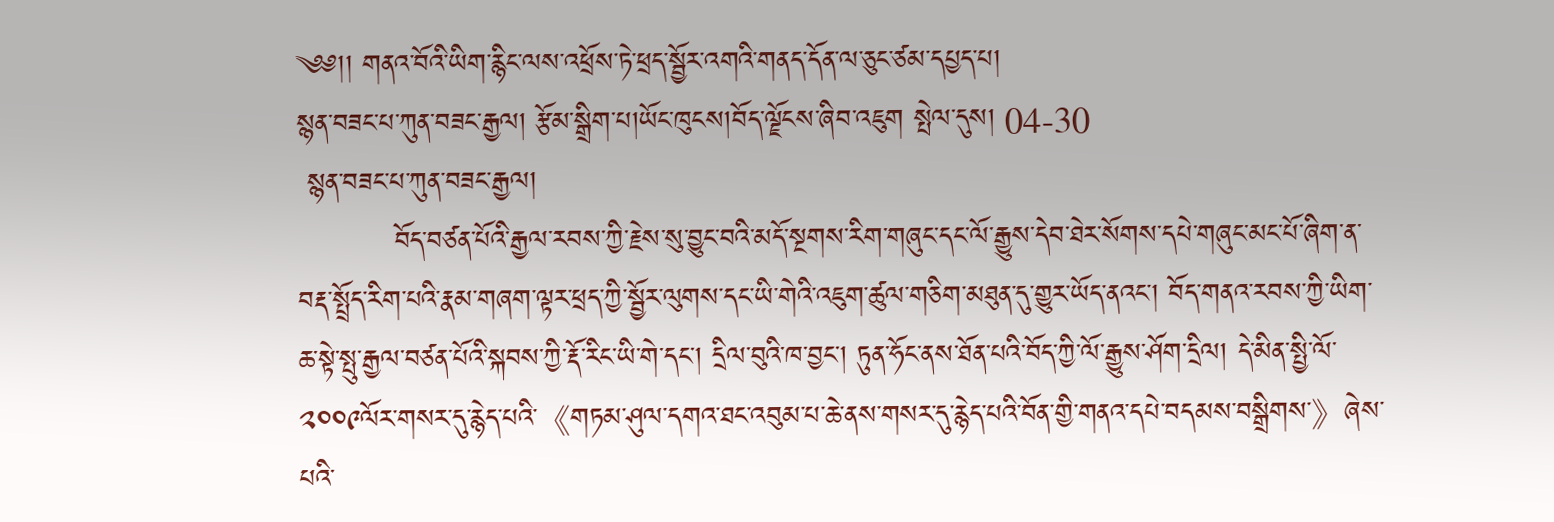༄༅།། གནའ་བོའི་ཡིག་རྙིང་ལས་འཕྲོས་ཏེ་ཕྲད་སྦྱོར་འགའི་གནད་དོན་ལ་ཅུང་ཙམ་དཔྱད་པ།
སྙན་བཟང་པ་ཀུན་བཟང་རྒྱལ། རྩོམ་སྒྲིག་པ།ཡོང་ཁུངས།བོད་ལྗོངས་ཞིབ་འཇུག སྤེལ་དུས། 04-30
 སྙན་བཟང་པ་ཀུན་བཟང་རྒྱལ།
          བོད་བཙན་པོའི་རྒྱལ་རབས་ཀྱི་རྗེས་སུ་བྱུང་བའི་མདོ་སྔགས་རིག་གཞུང་དང་ལོ་རྒྱུས་དེབ་ཐེར་སོགས་དཔེ་གཞུང་མང་པོ་ཞིག་ན་བརྡ་སྤྲོད་རིག་པའི་རྣམ་གཞག་ལྟར་ཕྲད་ཀྱི་སྦྱོར་ལུགས་དང་ཡི་གེའི་འཇུག་ཚུལ་གཅིག་མཐུན་དུ་གྱུར་ཡོད་ནའང་། བོད་གནའ་རབས་ཀྱི་ཡིག་ཆ་སྟེ་སྤུ་རྒྱལ་བཙན་པོའི་སྐབས་ཀྱི་རྡོ་རིང་ཡི་གེ་དང་། དྲིལ་བུའི་ཁ་བྱང་། ཏུན་ཧོང་ནས་ཐོན་པའི་བོད་ཀྱི་ལོ་རྒྱུས་ཤོག་དྲིལ། དེ་མིན་སྤྱི་ལོ་༢༠༠༩ལོར་གསར་དུ་རྙེད་པའི་《གཏམ་ཤུལ་དགའ་ཐང་འབུམ་པ་ཆེ་ནས་གསར་དུ་རྙེད་པའི་བོན་གྱི་གནའ་དཔེ་བདམས་བསྒྲིགས་》ཞེས་པའི་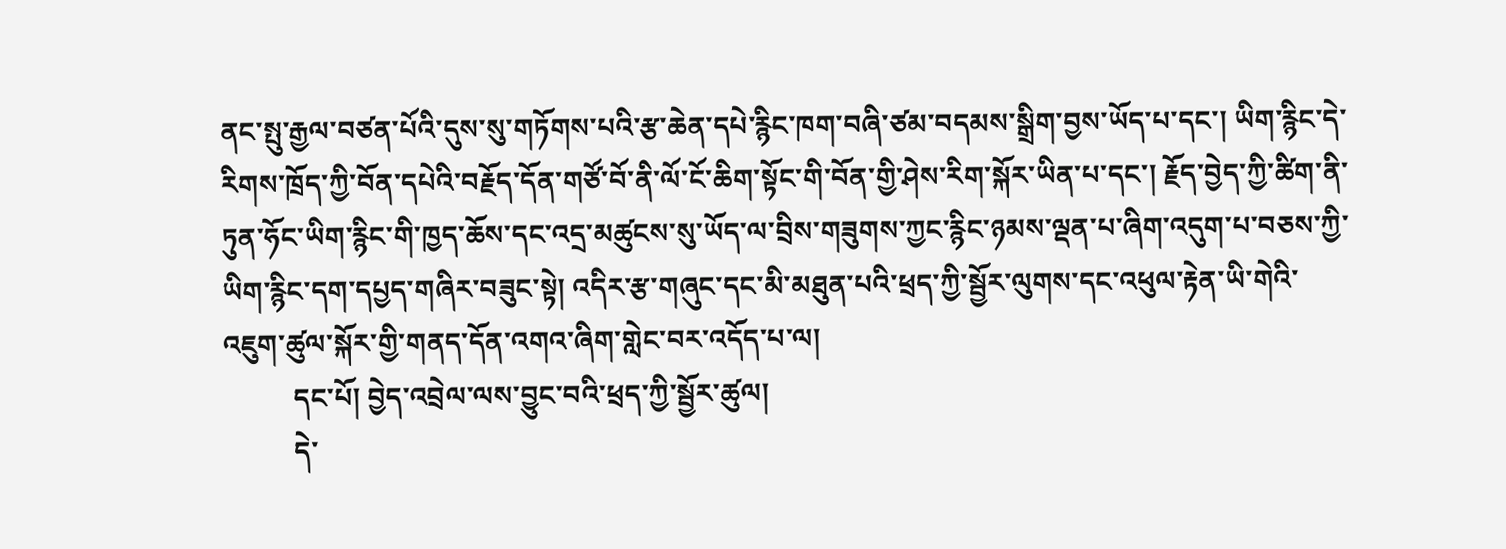ནང་སྤུ་རྒྱལ་བཙན་པོའི་དུས་སུ་གཏོགས་པའི་རྩ་ཆེན་དཔེ་རྙིང་ཁག་བཞི་ཙམ་བདམས་སྒྲིག་བྱས་ཡོད་པ་དང་། ཡིག་རྙིང་དེ་རིགས་ཁྲོད་ཀྱི་བོན་དཔེའི་བརྗོད་དོན་གཙོ་བོ་ནི་ལོ་ངོ་ཆིག་སྟོང་གི་བོན་གྱི་ཤེས་རིག་སྐོར་ཡིན་པ་དང་། རྗོད་བྱེད་ཀྱི་ཚིག་ནི་ཏུན་ཧོང་ཡིག་རྙིང་གི་ཁྱད་ཆོས་དང་འདྲ་མཚུངས་སུ་ཡོད་ལ་བྲིས་གཟུགས་ཀྱང་རྙིང་ཉམས་ལྡན་པ་ཞིག་འདུག་པ་བཅས་ཀྱི་ཡིག་རྙིང་དག་དཔྱད་གཞིར་བཟུང་སྟེ། འདིར་རྩ་གཞུང་དང་མི་མཐུན་པའི་ཕྲད་ཀྱི་སྦྱོར་ལུགས་དང་འཕུལ་རྟེན་ཡི་གེའི་འཇུག་ཚུལ་སྐོར་གྱི་གནད་དོན་འགའ་ཞིག་གླེང་བར་འདོད་པ་ལ།
          དང་པོ། བྱེད་འབྲེལ་ལས་བྱུང་བའི་ཕྲད་ཀྱི་སྦྱོར་ཚུལ།
          དེ་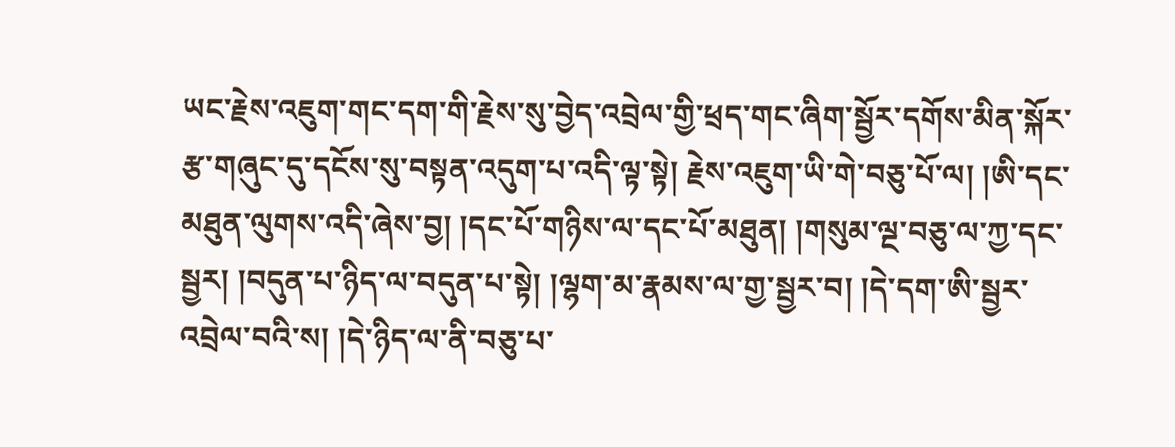ཡང་རྗེས་འཇུག་གང་དག་གི་རྗེས་སུ་བྱེད་འབྲེལ་གྱི་ཕྲད་གང་ཞིག་སྦྱོར་དགོས་མིན་སྐོར་རྩ་གཞུང་དུ་དངོས་སུ་བསྟན་འདུག་པ་འདི་ལྟ་སྟེ། རྗེས་འཇུག་ཡི་གེ་བཅུ་པོ་ལ། །ཨི་དང་མཐུན་ལུགས་འདི་ཞེས་བྱ། །དང་པོ་གཉིས་ལ་དང་པོ་མཐུན། །གསུམ་ལྔ་བཅུ་ལ་ཀྱ་དང་སྦྱར། །བདུན་པ་ཉིད་ལ་བདུན་པ་སྟེ། །ལྷག་མ་རྣམས་ལ་གྱ་སྦྱར་བ། །དེ་དག་ཨི་སྦྱར་འབྲེལ་བའི་ས། །དེ་ཉིད་ལ་ནི་བཅུ་པ་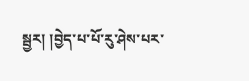སྦྱར། །བྱེད་པ་པོ་རུ་ཤེས་པར་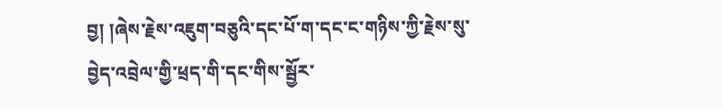བྱ། །ཞེས་རྗེས་འཇུག་བཅུའི་དང་པོ་ག་དང་ང་གཉིས་ཀྱི་རྗེས་སུ་བྱེད་འབྲེལ་གྱི་ཕྲད་གི་དང་གིས་སྦྱོར་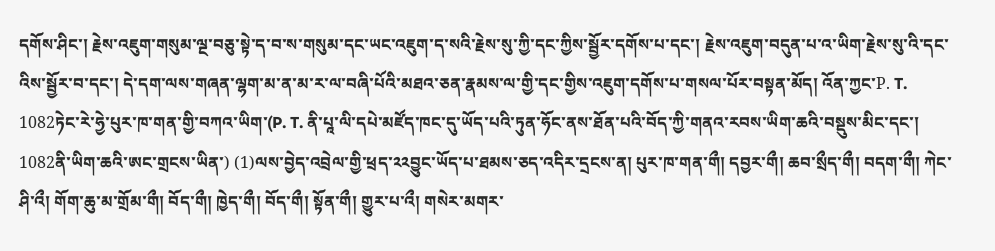དགོས་ཤིང་། རྗེས་འཇུག་གསུམ་ལྔ་བཅུ་སྟེ་ད་བ་ས་གསུམ་དང་ཡང་འཇུག་ད་སའི་རྗེས་སུ་ཀྱི་དང་ཀྱིས་སྦྱོར་དགོས་པ་དང་། རྗེས་འཇུག་བདུན་པ་འ་ཡིག་རྗེས་སུ་འི་དང་འིས་སྦྱོར་བ་དང་། དེ་དག་ལས་གཞན་ལྷག་མ་ན་མ་ར་ལ་བཞི་པོའི་མཐའ་ཅན་རྣམས་ལ་གྱི་དང་གྱིས་འཇུག་དགོས་པ་གསལ་པོར་བསྟན་མོད། འོན་ཀྱང་P. T. 1082ཏེང་རེ་ཧྱེ་པུར་ཁ་གན་གྱི་བཀའ་ཡིག་(P. T. ནི་པཱ་ལི་དཔེ་མཛོད་ཁང་དུ་ཡོད་པའི་ཏུན་ཧོང་ནས་ཐོན་པའི་བོད་ཀྱི་གནའ་རབས་ཡིག་ཆའི་བསྡུས་མིང་དང་། 1082ནི་ཡིག་ཆའི་ཨང་གྲངས་ཡིན་) (1)ལས་བྱེད་འབྲེལ་གྱི་ཕྲད་༢༢བྱུང་ཡོད་པ་ཐམས་ཅད་འདིར་དྲངས་ན། པུར་ཁ་གན་གྀ། དབྱར་གྀ། ཆབ་སྲྀད་གྀ། བདག་གྀ། ཀེང་ཤི་འྀ། གོག་ཆུ་མ་གྲོམ་གྀ། བོད་གྀ། ཁྱེད་གྀ། བོད་གྀ། སྟོན་གྀ། གྱུར་པ་འྀ། གསེར་མགར་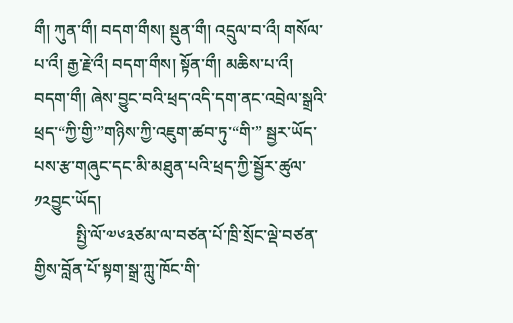གྀ། ཀུན་གྀ། བདག་གྀས། སྡུན་གྀ། འདྲུལ་བ་འྀ། གསོལ་པ་འྀ། རྒྱ་རྗེ་འྀ། བདག་གྀས། སྟོན་གྀ། མཆིས་པ་འྀ། བདག་གྀ། ཞེས་བྱུང་བའི་ཕྲད་འདི་དག་ནང་འབྲེལ་སྒྲའི་ཕྲད་“ཀྱི་གྱི་”གཉིས་ཀྱི་འཇུག་ཚབ་ཏུ་“གི་” སྦྱར་ཡོད་པས་རྩ་གཞུང་དང་མི་མཐུན་པའི་ཕྲད་ཀྱི་སྦྱོར་ཚུལ་༡༢བྱུང་ཡོད།
          སྤྱི་ལོ་༧༦༣ཙམ་ལ་བཙན་པོ་ཁྲི་སྲོང་ལྡེ་བཙན་གྱིས་བློན་པོ་སྟག་སྒྲ་ཀླུ་ཁོང་གི་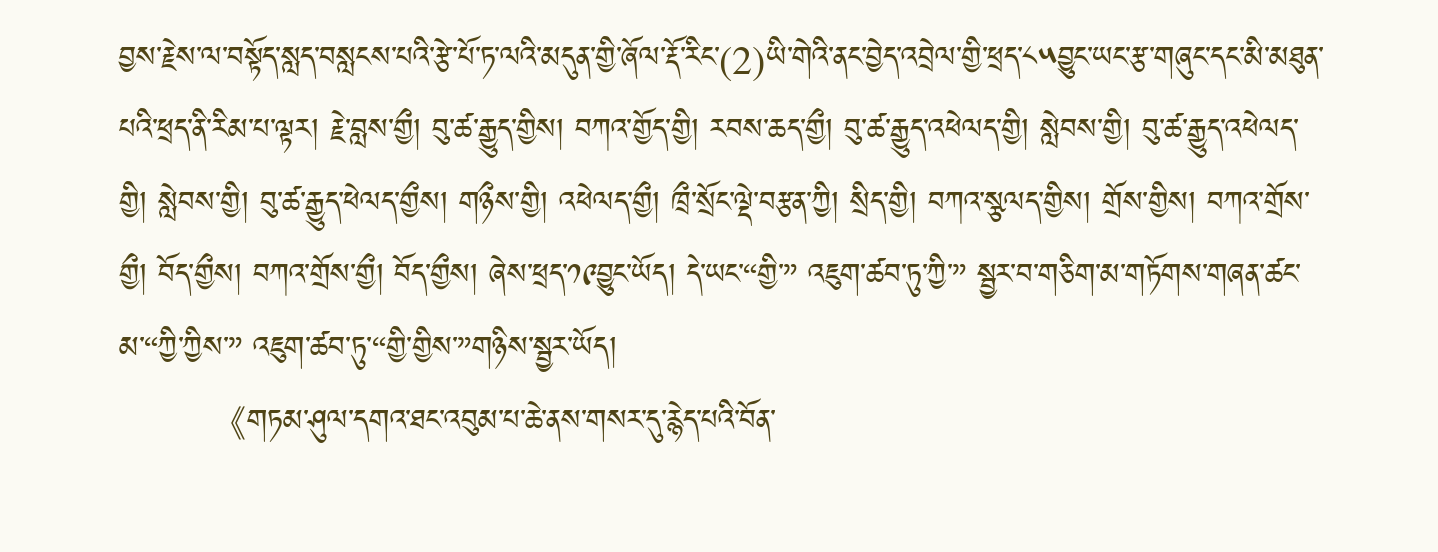བྱས་རྗེས་ལ་བསྟོད་སླད་བསླངས་པའི་རྩེ་པོ་ཏ་ལའི་མདུན་གྱི་ཞོལ་རྡོ་རིང་(2)ཡི་གེའི་ནང་བྱེད་འབྲེལ་གྱི་ཕྲད་༨༥བྱུང་ཡང་རྩ་གཞུང་དང་མི་མཐུན་པའི་ཕྲད་ནི་རིམ་པ་ལྟར། རྗེ་བླས་གྱྀ། བུ་ཚ་རྒྱུད་གྱིས། བཀའ་གྱོད་གྱི། རབས་ཆད་གྱྀ། བུ་ཚ་རྒྱུད་འཕེལད་གྱི། སླེབས་གྱི། བུ་ཚ་རྒྱུད་འཕེལད་གྱི། སླེབས་གྱི། བུ་ཚ་རྒྱུད་ཕེལད་གྱྀས། གཉྀས་གྱི། འཕེལད་གྱྀ། ཁྲྀ་སྲོང་ལྡེ་བརྩན་ཀྱི། སྲིད་གྱི། བཀའ་སྩལད་གྱིས། གྲོས་གྱིས། བཀའ་གྲོས་གྱྀ། བོད་གྱྀས། བཀའ་གྲོས་གྱྀ། བོད་གྱྀས། ཞེས་ཕྲད་༡༩བྱུང་ཡོད། དེ་ཡང་“གྱི་” འཇུག་ཚབ་ཏུ་ཀྱི་” སྦྱར་བ་གཅིག་མ་གཏོགས་གཞན་ཚང་མ་“ཀྱི་ཀྱིས་” འཇུག་ཚབ་ཏུ་“གྱི་གྱིས་”གཉིས་སྦྱར་ཡོད།
          《གཏམ་ཤུལ་དགའ་ཐང་འབུམ་པ་ཆེ་ནས་གསར་དུ་རྙེད་པའི་བོན་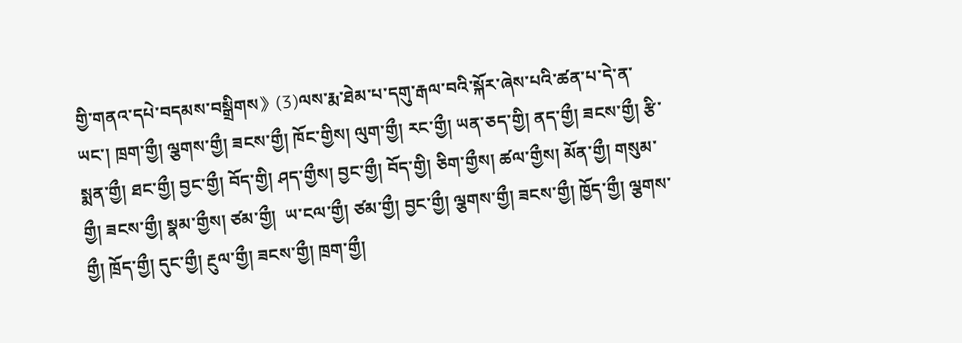གྱི་གནའ་དཔེ་བདམས་བསྒྲིགས》(3)ལས་རྨ་ཐེམ་པ་དགུ་རྒལ་བའི་སྐོར་ཞེས་པའི་ཚན་པ་དེ་ན་ཡང་། ཁྲག་གྱྀ། ལྕགས་གྱྀ། ཟངས་གྱྀ། ཁོང་གྱིས། ལུག་གྱྀ། རང་གྱྀ། ཡན་ཅད་གྱི། ནད་གྱྀ། ཟངས་གྱྀ། རྩི་སྨན་གྱྀ། ཐང་གྱྀ། བྱང་གྱྀ། བོད་གྱི། ཤད་གྱྀས། བྱང་གྱྀ། བོད་གྱི། ཅིག་གྱྀས། ཚལ་གྱྀས། མོན་གྱྀ། གསུམ་གྱྀ། ཟངས་གྱྀ། སྣམ་གྱྀས། ཙམ་གྱྀ།  ཡ་ངལ་གྱྀ། ཙམ་གྱྀ། བྱང་གྱྀ། ལྕགས་གྱྀ། ཟངས་གྱྀ། ཁྱོད་གྱྀ། ལྕགས་གྱྀ། ཁྲོད་གྱྀ། དུང་གྱྀ། རྔུལ་གྱྀ། ཟངས་གྱྀ། ཁྲག་གྱྀ།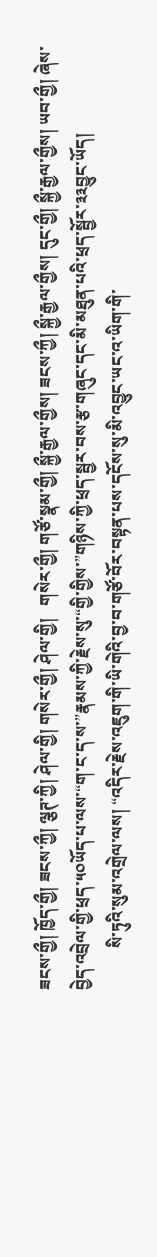ཟངས་གྱྀ། ཁྱོད་གྱྀ། ཟངས་ཀྱྀ། ལྕཊ་ཀྱི། ཤེལ་གྱི། གསེར་གྱྀ། ཤེལ་གྱི།   གསེར་གྱྀ། གཙོ་སྣམ་གྱྀ། སྐྱྀ་རྒྱལ་གྱྀས། ཟངས་ཀྱྀ། སྐྱྀ་རྒྱལ་གྱྀས། དུང་གྱྀ། སྐྱྀ་རྒྱལ་གྱྀས། ཡབ་གྱྀ། ཞེས་བྱེད་འབྲེལ་གྱི་ཕྲད་༥༠ཡོད་པ་ལས་“ག་ང་ད་ས་”རྣམས་ཀྱི་རྗེས་སུ་“གྱི་གྱིས་”གཉིས་ཀྱི་ཕྲད་སྦྱར་བས་རྩ་གཞུང་དང་མི་མཐུན་པའི་ཕྲད་སྦྱོར་༣༣བྱུང་ཡོད།
          སི་ཏུའི་སུམ་འགྲེལ་ལས། “འདིར་རྗེས་འཇུག་གི་ཡི་གེའི་བྱ་བ་གཙོ་བོར་བསྟན་པས་དངོས་སུ་མི་འབྱུང་ཡང་འ་ཡིག་གི་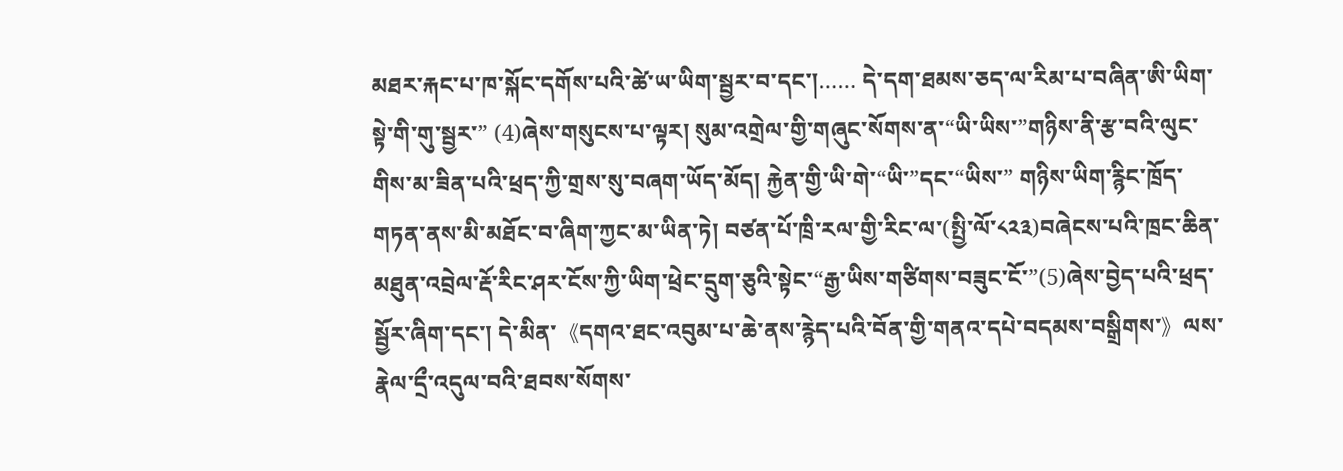མཐར་རྐང་པ་ཁ་སྐོང་དགོས་པའི་ཚེ་ཡ་ཡིག་སྦྱར་བ་དང་།…… དེ་དག་ཐམས་ཅད་ལ་རིམ་པ་བཞིན་ཨི་ཡིག་སྟེ་གི་གུ་སྦྱར་” (4)ཞེས་གསུངས་པ་ལྟར། སུམ་འགྲེལ་གྱི་གཞུང་སོགས་ན་“ཡི་ཡིས་”གཉིས་ནི་རྩ་བའི་ལུང་གིས་མ་ཟིན་པའི་ཕྲད་ཀྱི་གྲས་སུ་བཞག་ཡོད་མོད། རྐྱེན་གྱི་ཡི་གེ་“ཡི་”དང་“ཡིས་” གཉིས་ཡིག་རྙིང་ཁྲོད་གཏན་ནས་མི་མཐོང་བ་ཞིག་ཀྱང་མ་ཡིན་ཏེ། བཙན་པོ་ཁྲི་རལ་གྱི་རིང་ལ་(སྤྱི་ལོ་༨༢༣)བཞེངས་པའི་ཁྲང་ཆིན་མཐུན་འབྲེལ་རྡོ་རིང་ཤར་ངོས་ཀྱི་ཡིག་ཕྲེང་དྲུག་ཅུའི་སྟེང་“རྒྱ་ཡིས་གཙིགས་བཟུང་ངོ་”(5)ཞེས་བྱེད་པའི་ཕྲད་སྦྱོར་ཞིག་དང་། དེ་མིན་《དགའ་ཐང་འབུམ་པ་ཆེ་ནས་རྙེད་པའི་བོན་གྱི་གནའ་དཔེ་བདམས་བསྒྲིགས་》ལས་རྣེལ་དྲྀ་འདུལ་བའི་ཐབས་སོགས་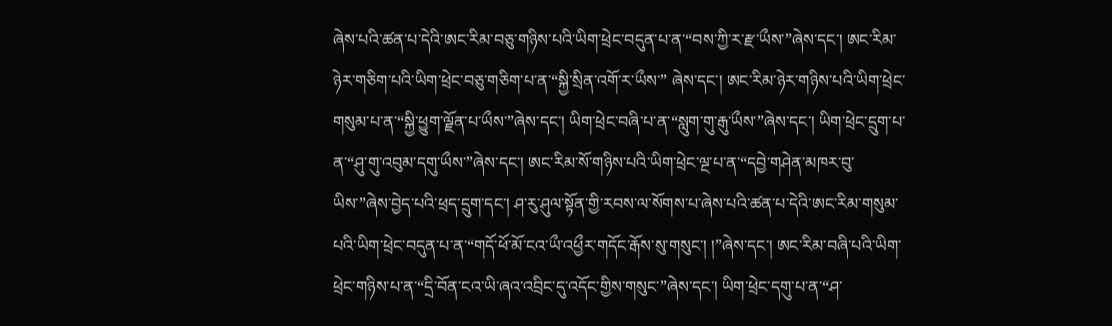ཞེས་པའི་ཚན་པ་དེའི་ཨང་རིམ་བཅུ་གཉིས་པའི་ཡིག་ཕྲེང་བདུན་པ་ན་“བས་ཀྱི་ར་རྫ་ཡྀས་”ཞེས་དང་། ཨང་རིམ་ཉེར་གཅིག་པའི་ཡིག་ཕྲེང་བཅུ་གཅིག་པ་ན་“སྐྱི་སྲིན་འགོ་ར་ཡྀས་” ཞེས་དང་། ཨང་རིམ་ཉེར་གཉིས་པའི་ཡིག་ཕྲེང་གསུམ་པ་ན་“སྐྱི་ཕྱུག་ལྗོན་པ་ཡྀས་”ཞེས་དང་། ཡིག་ཕྲེང་བཞི་པ་ན་“སླུག་གུ་རྒུ་ཡྀས་”ཞེས་དང་། ཡིག་ཕྲེང་དྲུག་པ་ན་“ཤུ་གུ་འབུམ་དགུ་ཡྀས་”ཞེས་དང་། ཨང་རིམ་སོ་གཉིས་པའི་ཡིག་ཕྲེང་ལྔ་པ་ན་“དབྱེ་གཤེན་མཁར་བུ་ཡིས་”ཞེས་བྱེད་པའི་ཕྲད་དྲུག་དང་། ཤ་རུ་ཤུལ་སྟོན་གྱི་རབས་ལ་སོགས་པ་ཞེས་པའི་ཚན་པ་དེའི་ཨང་རིམ་གསུམ་པའི་ཡིག་ཕྲེང་བདུན་པ་ན་“གདོ་ཕོ་མོ་ངའ་ཡྀ་འཕྱྀར་གདོང་རྒོས་སུ་གསུང་། །”ཞེས་དང་། ཨང་རིམ་བཞི་པའི་ཡིག་ཕྲེང་གཉིས་པ་ན་“དྲི་བོན་ངའ་ཡི་ཞའ་འབྲིང་དུ་འདོང་གྱིས་གསུང་”ཞེས་དང་། ཡིག་ཕྲེང་དགུ་པ་ན་“ཤ་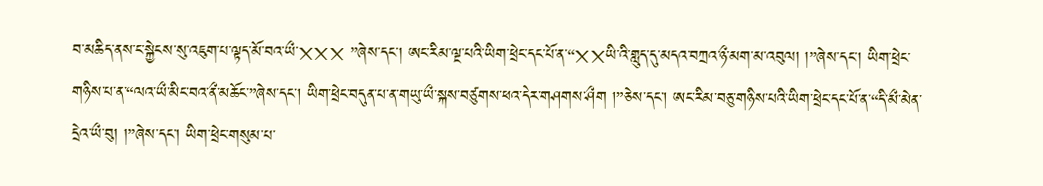བ་མཆིད་ནས་ང་སྐྱེངས་སུ་འཇུག་པ་ལྟད་མོ་བའ་ཡྀ་྾྾྾ ”ཞེས་དང་། ཨང་རིམ་ལྔ་པའི་ཡིག་ཕྲེང་དང་པོ་ན་“྾྾ཡི་འི་གླུད་དུ་མདའ་བཀྲའ་ཉྀ་མག་མ་འབུལ། །”ཞེས་དང་། ཡིག་ཕྲེང་གཉིས་པ་ན་“ལའ་ཡྀ་མིང་བའ་ནྀ་མཆོང་”ཞེས་དང་། ཡིག་ཕྲེང་བདུན་པ་ན་གཡུ་ཡྀ་སྐས་བཙུགས་ཕའ་དེར་གཤགས་ཤྀག །”ཅེས་དང་། ཨང་རིམ་བཅུ་གཉིས་པའི་ཡིག་ཕྲེང་དང་པོ་ན་“དི་མྀ་མེན་དྲེའ་ཡྀ་བུ། །”ཞེས་དང་། ཡིག་ཕྲེང་གསུམ་པ་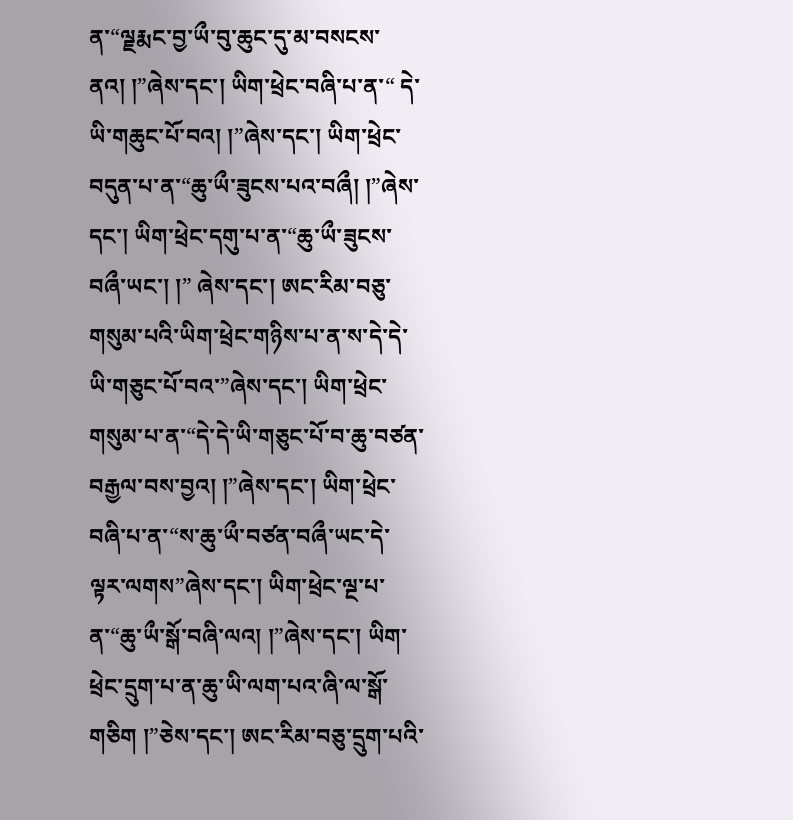ན་“ལྗརྨང་བྱ་ཡྀ་བུ་ཆུང་དུ་མ་བསངས་ནའ། །”ཞེས་དང་། ཡིག་ཕྲེང་བཞི་པ་ན་“ དེ་ཡི་གཆུང་པོ་བའ། །”ཞེས་དང་། ཡིག་ཕྲེང་བདུན་པ་ན་“ཆུ་ཡྀ་ཟུངས་པའ་བཞྀ། །”ཞེས་དང་། ཡིག་ཕྲེང་དགུ་པ་ན་“ཆུ་ཡྀ་ཟུངས་བཞྀ་ཡང་། །” ཞེས་དང་། ཨང་རིམ་བཅུ་གསུམ་པའི་ཡིག་ཕྲེང་གཉིས་པ་ན་ས་དེ་དེ་ཡི་གཅུང་པོ་བའ་”ཞེས་དང་། ཡིག་ཕྲེང་གསུམ་པ་ན་“དེ་དེ་ཡི་གཅུང་པོ་བ་ཆུ་བཙན་བརྒྱལ་བས་བྱའ། །”ཞེས་དང་། ཡིག་ཕྲེང་བཞི་པ་ན་“ས་ཆུ་ཡྀ་བཙན་བཞྀ་ཡང་དེ་ལྟར་ལགས”ཞེས་དང་། ཡིག་ཕྲེང་ལྔ་པ་ན་“ཆུ་ཡྀ་སྒོ་བཞི་ལའ། །”ཞེས་དང་། ཡིག་ཕྲེང་དྲུག་པ་ན་ཆུ་ཡི་ལག་པའ་ཞི་ལ་སྒོ་གཅིག །”ཅེས་དང་། ཨང་རིམ་བཅུ་དྲུག་པའི་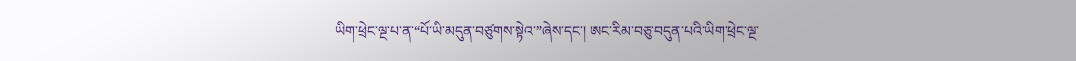ཡིག་ཕྲེང་ལྔ་པ་ན་“པོ་ཡི་མདུན་བཙུགས་སྟེའ་”ཞེས་དང་། ཨང་རིམ་བཅུ་བདུན་པའི་ཡིག་ཕྲེང་ལྔ་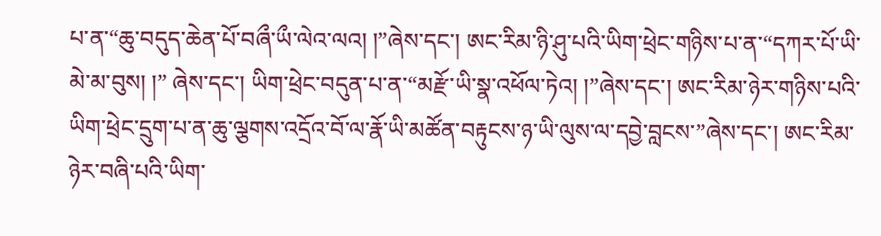པ་ན་“ཆུ་བདུད་ཆེན་པོ་བཞྀ་ཡྀ་ལེའ་ལའ། །”ཞེས་དང་། ཨང་རིམ་ཉི་ཤུ་པའི་ཡིག་ཕྲེང་གཉིས་པ་ན་“དཀར་པོ་ཡི་མེ་མ་བུས། །” ཞེས་དང་། ཡིག་ཕྲེང་བདུན་པ་ན་“མརྫོ་ཡི་སྣ་འཕོལ་ཏེའ། །”ཞེས་དང་། ཨང་རིམ་ཉེར་གཉིས་པའི་ཡིག་ཕྲེང་དྲུག་པ་ན་ཆུ་ལྕགས་འདྲོའ་བོ་ལ་རྣོ་ཡི་མཚོན་བརྟུངས་ཉ་ཡི་ལུས་ལ་དབྱེ་བླངས་”ཞེས་དང་། ཨང་རིམ་ཉེར་བཞི་པའི་ཡིག་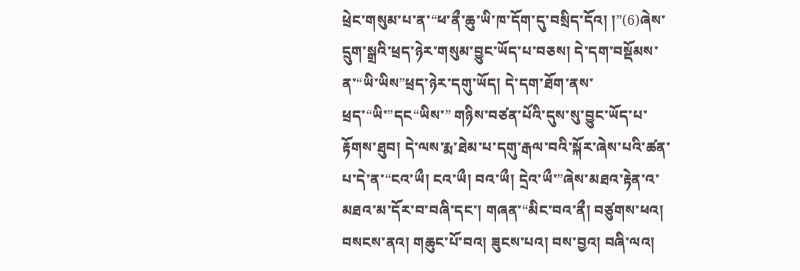ཕྲེང་གསུམ་པ་ན་“ཕ་ནྀ་ཆུ་ཡི་ཁ་དོག་དུ་བསྲིད་དོའ། །”(6)ཞེས་དྲུག་སྒྲའི་ཕྲད་ཉེར་གསུམ་བྱུང་ཡོད་པ་བཅས། དེ་དག་བསྡོམས་ན་“ཡི་ཡིས”ཕྲད་ཉེར་དགུ་ཡོད། དེ་དག་ཐོག་ནས་ཕྲད་“ཡི་”དང“ཡིས་” གཉིས་བཙན་པོའི་དུས་སུ་བྱུང་ཡོད་པ་རྟོགས་ཐུབ། དེ་ལས་རྨ་ཐེམ་པ་དགུ་རྒལ་བའི་སྐོར་ཞེས་པའི་ཚན་པ་དེ་ན་“ངའ་ཡྀ། ངའ་ཡྀ། བའ་ཡྀ། དྲེའ་ཡྀ་”ཞེས་མཐའ་རྟེན་འ་མཐའ་མ་དོར་བ་བཞི་དང་། གཞན་“མིང་བའ་ནྀ། བཙུགས་ཕའ། བསངས་ནའ། གཆུང་པོ་བའ། ཟུངས་པའ། བས་བྱའ། བཞི་ལའ།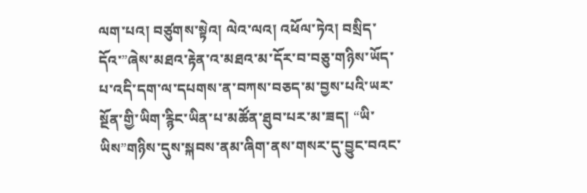ལག་པའ། བཙུགས་སྟེའ། ལེའ་ལའ། འཕོལ་ཏེའ། བསྲིད་དོའ་”ཞེས་མཐའ་རྟེན་འ་མཐའ་མ་དོར་བ་བཅུ་གཉིས་ཡོད་པ་འདི་དག་ལ་དཔགས་ན་བཀས་བཅད་མ་བྱས་པའི་ཡར་སྔོན་གྱི་ཡིག་རྙིང་ཡིན་པ་མཚོན་ཐུབ་པར་མ་ཟད། “ཡི་ཡིས”གཉིས་དུས་སྐབས་ནམ་ཞིག་ནས་གསར་དུ་བྱུང་བའང་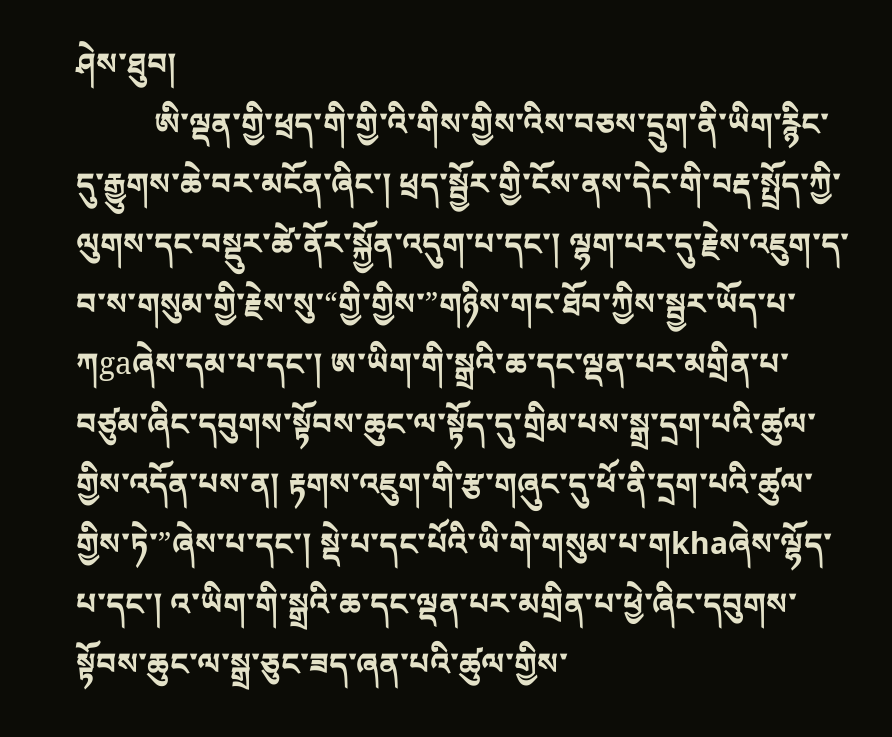ཤེས་ཐུབ།
          ཨི་ལྡན་གྱི་ཕྲད་གི་གྱི་འི་གིས་གྱིས་འིས་བཅས་དྲུག་ནི་ཡིག་རྙིང་དུ་རྒྱུགས་ཆེ་བར་མངོན་ཞིང་། ཕྲད་སྦྱོར་གྱི་ངོས་ནས་དེང་གི་བརྡ་སྤྲོད་ཀྱི་ལུགས་དང་བསྡུར་ཚེ་ནོར་སྐྱོན་འདུག་པ་དང་། ལྷག་པར་དུ་རྗེས་འཇུག་ད་བ་ས་གསུམ་གྱི་རྗེས་སུ་“གྱི་གྱིས་”གཉིས་གང་ཐོབ་ཀྱིས་སྦྱར་ཡོད་པ་ཀgaཞེས་དམ་པ་དང་། ཨ་ཡིག་གི་སྒྲའི་ཆ་དང་ལྡན་པར་མགྲིན་པ་བཙུམ་ཞིང་དབུགས་སྟོབས་ཆུང་ལ་སྟོད་དུ་གྲིམ་པས་སྒྲ་དྲག་པའི་ཚུལ་གྱིས་འདོན་པས་ན། རྟགས་འཇུག་གི་རྩ་གཞུང་དུ་ཕོ་ནི་དྲག་པའི་ཚུལ་གྱིས་ཏེ་”ཞེས་པ་དང་། སྡེ་པ་དང་པོའི་ཡི་གེ་གསུམ་པ་གkhaཞེས་ལྷོད་པ་དང་། འ་ཡིག་གི་སྒྲའི་ཆ་དང་ལྡན་པར་མགྲིན་པ་ཕྱེ་ཞིང་དབུགས་སྟོབས་ཆུང་ལ་སྒྲ་ཅུང་ཟད་ཞན་པའི་ཚུལ་གྱིས་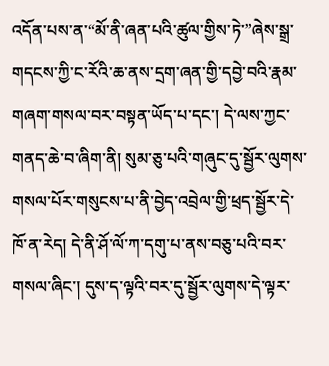འདོན་པས་ན་“མོ་ནི་ཞན་པའི་ཚུལ་གྱིས་ཏེ་”ཞེས་སྒྲ་གདངས་ཀྱི་ང་རོའི་ཆ་ནས་དྲག་ཞན་གྱི་དབྱེ་བའི་རྣམ་གཞག་གསལ་བར་བསྟན་ཡོད་པ་དང་། དེ་ལས་ཀྱང་གནད་ཆེ་བ་ཞིག་ནི། སུམ་ཅུ་པའི་གཞུང་དུ་སྦྱོར་ལུགས་གསལ་པོར་གསུངས་པ་ནི་བྱེད་འབྲེལ་གྱི་ཕྲད་སྦྱོར་དེ་ཁོ་ན་རེད། དེ་ནི་ཤོ་ལོ་ཀ་དགུ་པ་ནས་བཅུ་པའི་བར་གསལ་ཞིང་། དུས་ད་ལྟའི་བར་དུ་སྦྱོར་ལུགས་དེ་ལྟར་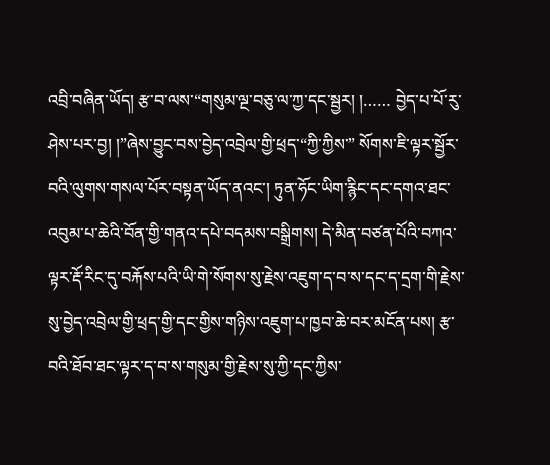འབྲི་བཞིན་ཡོད། རྩ་བ་ལས་“གསུམ་ལྔ་བཅུ་ལ་ཀྱ་དང་སྦྱར། །…… བྱེད་པ་པོ་རུ་ཤེས་པར་བྱ། །”ཞེས་བྱུང་བས་བྱེད་འབྲེལ་གྱི་ཕྲད་“ཀྱི་ཀྱིས་” སོགས་ཇི་ལྟར་སྦྱོར་བའི་ལུགས་གསལ་པོར་བསྟན་ཡོད་ནའང་། ཏུན་ཧོང་ཡིག་རྙིང་དང་དགའ་ཐང་འབུམ་པ་ཆེའི་བོན་གྱི་གནའ་དཔེ་བདམས་བསྒྲིགས། དེ་མིན་བཙན་པོའི་བཀའ་ལྟར་རྡོ་རིང་དུ་བརྐོས་པའི་ཡི་གེ་སོགས་སུ་རྗེས་འཇུག་ད་བ་ས་དང་ད་དྲག་གི་རྗེས་སུ་བྱེད་འབྲེལ་གྱི་ཕྲད་གྱི་དང་གྱིས་གཉིས་འཇུག་པ་ཁྱབ་ཆེ་བར་མངོན་པས། རྩ་བའི་ཐོབ་ཐང་ལྟར་ད་བ་ས་གསུམ་གྱི་རྗེས་སུ་ཀྱི་དང་ཀྱིས་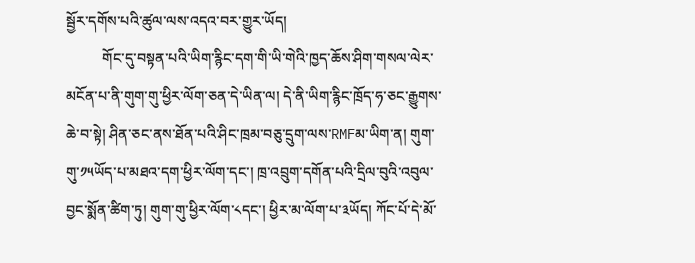སྦྱོར་དགོས་པའི་ཚུལ་ལས་འདའ་བར་གྱུར་ཡོད།
          གོང་དུ་བསྟན་པའི་ཡིག་རྙིང་དག་གི་ཡི་གེའི་ཁྱད་ཆོས་ཤིག་གསལ་ལེར་མངོན་པ་ནི་གུག་གུ་ཕྱིར་ལོག་ཅན་དེ་ཡིན་ལ། དེ་ནི་ཡིག་རྙིང་ཁྲོད་ཧ་ཅང་རྒྱུགས་ཆེ་བ་སྟེ། ཤིན་ཅང་ནས་ཐོན་པའི་ཤིང་ཁྲམ་བཅུ་དྲུག་ལས་RMFམ་ཡིག་ན། གུག་གུ་༡༥ཡོད་པ་མཐའ་དག་ཕྱིར་ལོག་དང་། ཁྲ་འབྲུག་དགོན་པའི་དྲིལ་བུའི་འབུལ་བྱང་སྨོན་ཚིག་ཏུ། གུག་གུ་ཕྱིར་ལོག་༨དང་། ཕྱིར་མ་ལོག་པ་༣ཡོད། ཀོང་པོ་དེ་མོ་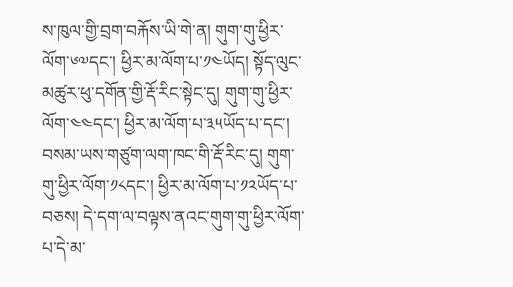ས་ཁུལ་གྱི་བྲག་བརྐོས་ཡི་གེ་ན། གུག་གུ་ཕྱིར་ལོག་༦༧དང་། ཕྱིར་མ་ལོག་པ་༡༤ཡོད། སྟོད་ལུང་མཚུར་ཕུ་དགོན་གྱི་རྡོ་རིང་སྟེང་དུ། གུག་གུ་ཕྱིར་ལོག་༤༤དང་། ཕྱིར་མ་ལོག་པ་༣༥ཡོད་པ་དང་། བསམ་ཡས་གཙུག་ལག་ཁང་གི་རྡོ་རིང་དུ། གུག་གུ་ཕྱིར་ལོག་༡༨དང་། ཕྱིར་མ་ལོག་པ་༡༢ཡོད་པ་བཅས། དེ་དག་ལ་བལྟས་ནའང་གུག་གུ་ཕྱིར་ལོག་པ་དེ་མ་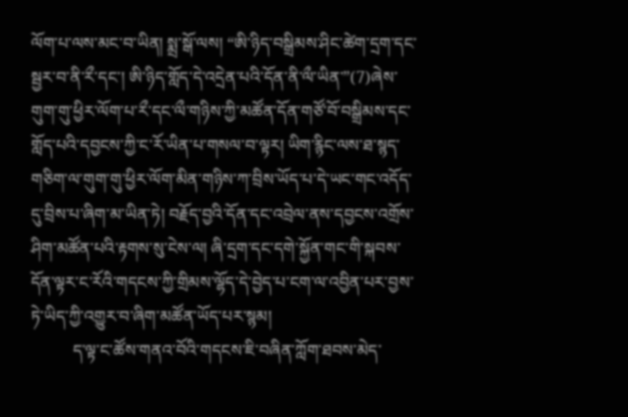ལོག་པ་ལས་མང་བ་ཡིན། སྨྲ་སྒོ་ལས། “ཨི་ཉིད་བསྒྲིམས་ཤིང་ཚེག་དྲག་དང་སྦྱར་བ་ནི་རྀ་དང་། ཨི་ཉིད་གློད་དེ་འདྲེན་པའི་དོན་ནི་ལྀ་ཡིན་”(7)ཞེས་གུག་གུ་ཕྱིར་ལོག་པ་རྀ་དང་ལྀ་གཉིས་ཀྱི་མཚོན་དོན་གཙོ་བོ་བསྒྲིམས་དང་གློད་པའི་དབྱངས་ཀྱི་ང་རོ་ཡིན་པ་གསལ་བ་ལྟར། ཡིག་རྙིང་ལས་ཐ་སྙད་གཅིག་ལ་གུག་གུ་ཕྱིར་ལོག་མིན་གཉིས་ཀ་བྲིས་ཡོད་པ་དེ་ཡང་གང་འདོད་དུ་བྲིས་པ་ཞིག་མ་ཡིན་ཏེ། བརྗོད་བྱའི་དོན་དང་འབྲེལ་ནས་དབྱངས་འགྲོས་ཤིག་མཚོན་པའི་རྟགས་སུ་ངེས་ལ། ཞི་དྲག་དང་དགེ་སྐྱོན་གང་གི་སྐབས་དོན་ལྟར་ང་རོའི་གདངས་ཀྱི་གྲིམས་ལྷོད་དེ་བྱེད་པ་ངག་ལ་འབྱིན་པར་བྱས་ཏེ་ཡིད་ཀྱི་འགྱུར་བ་ཞིག་མཚོན་ཡོད་པར་སྙམ།
          ད་ལྟ་ང་ཚོས་གནའ་བོའི་གདངས་ཇི་བཞིན་ཀློག་ཐབས་མེད་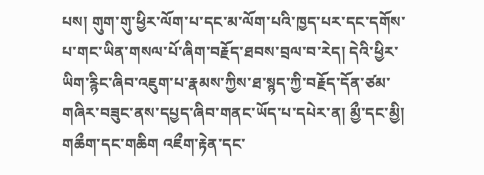པས། གུག་གུ་ཕྱིར་ལོག་པ་དང་མ་ལོག་པའི་ཁྱད་པར་དང་དགོས་པ་གང་ཡིན་གསལ་པོ་ཞིག་བརྗོད་ཐབས་བྲལ་བ་རེད། དེའི་ཕྱིར་ཡིག་རྙིང་ཞིབ་འཇུག་པ་རྣམས་ཀྱིས་ཐ་སྙད་ཀྱི་བརྗོད་དོན་ཙམ་གཞིར་བཟུང་ནས་དཔྱད་ཞིབ་གནང་ཡོད་པ་དཔེར་ན། མྱྀ་དང་མྱི། གཆྀག་དང་གཆིག འཇྀག་རྟེན་དང་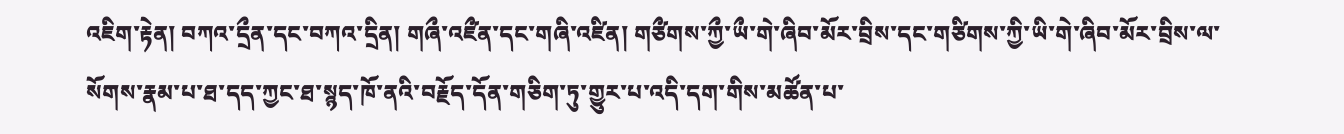འཇིག་རྟེན། བཀའ་དྲྀན་དང་བཀའ་དྲིན། གཞྀ་འཛྀན་དང་གཞི་འཛིན། གཙྀགས་ཀྱྀ་ཡྀ་གེ་ཞིབ་མོར་བྲིས་དང་གཙིགས་ཀྱི་ཡི་གེ་ཞིབ་མོར་བྲིས་ལ་སོགས་རྣམ་པ་ཐ་དད་ཀྱང་ཐ་སྙད་ཁོ་ནའི་བརྗོད་དོན་གཅིག་ཏུ་གྱུར་པ་འདི་དག་གིས་མཚོན་པ་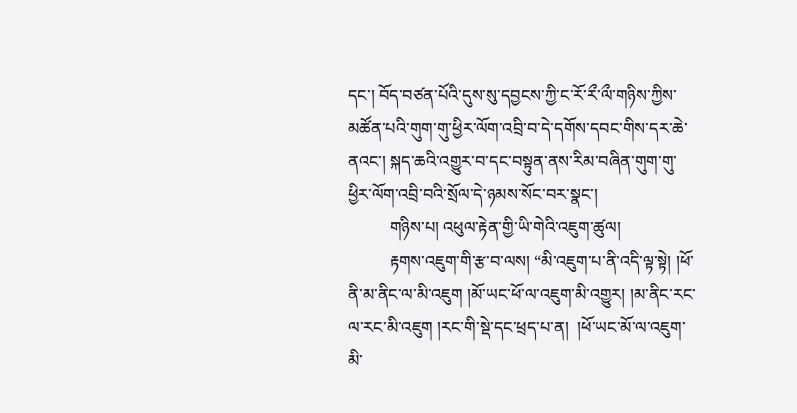དང་། བོད་བཙན་པོའི་དུས་སུ་དབྱངས་ཀྱི་ང་རོ་རྀ་ལྀ་གཉིས་ཀྱིས་མཚོན་པའི་གུག་གུ་ཕྱིར་ལོག་འབྲི་བ་དེ་དགོས་དབང་གིས་དར་ཆེ་ནའང་། སྐད་ཆའི་འགྱུར་བ་དང་བསྟུན་ནས་རིམ་བཞིན་གུག་གུ་ཕྱིར་ལོག་འབྲི་བའི་སྲོལ་དེ་ཉམས་སོང་བར་སྣང་།
          གཉིས་པ། འཕུལ་རྟེན་གྱི་ཡི་གེའི་འཇུག་ཚུལ།
          རྟགས་འཇུག་གི་རྩ་བ་ལས། “མི་འཇུག་པ་ནི་འདི་ལྟ་སྟེ། །ཕོ་ནི་མ་ནིང་ལ་མི་འཇུག །མོ་ཡང་ཕོ་ལ་འཇུག་མི་འགྱུར། །མ་ནིང་རང་ལ་རང་མི་འཇུག །རང་གི་སྡེ་དང་ཕྲད་པ་ན།  །ཕོ་ཡང་མོ་ལ་འཇུག་མི་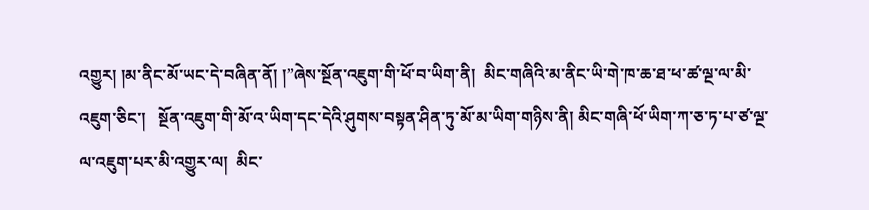འགྱུར། །མ་ནིང་མོ་ཡང་དེ་བཞིན་ནོ། །”ཞེས་སྔོན་འཇུག་གི་ཕོ་བ་ཡིག་ནི།  མིང་གཞིའི་མ་ནིང་ཡི་གེ་ཁ་ཆ་ཐ་ཕ་ཚ་ལྔ་ལ་མི་འཇུག་ཅིང་།   སྔོན་འཇུག་གི་མོ་འ་ཡིག་དང་དེའི་ཤུགས་བསྟན་ཤིན་ཏུ་མོ་མ་ཡིག་གཉིས་ནི། མིང་གཞི་ཕོ་ཡིག་ཀ་ཅ་ཏ་པ་ཙ་ལྔ་ལ་འཇུག་པར་མི་འགྱུར་ལ།  མིང་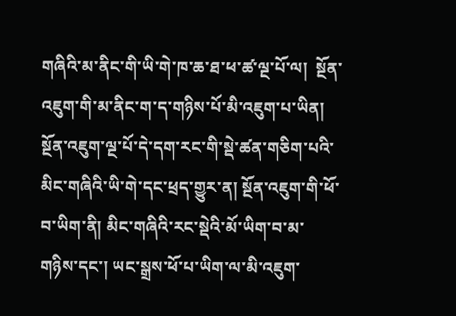གཞིའི་མ་ནིང་གི་ཡི་གེ་ཁ་ཆ་ཐ་ཕ་ཚ་ལྔ་པོ་ལ།  སྔོན་འཇུག་གི་མ་ནིང་ག་ད་གཉིས་པོ་མི་འཇུག་པ་ཡིན། སྔོན་འཇུག་ལྔ་པོ་དེ་དག་རང་གི་སྡེ་ཚན་གཅིག་པའི་མིང་གཞིའི་ཡི་གེ་དང་ཕྲད་གྱུར་ན། སྔོན་འཇུག་གི་ཕོ་བ་ཡིག་ནི། མིང་གཞིའི་རང་སྡེའི་མོ་ཡིག་བ་མ་གཉིས་དང་། ཡང་སྒྲས་ཕོ་པ་ཡིག་ལ་མི་འཇུག་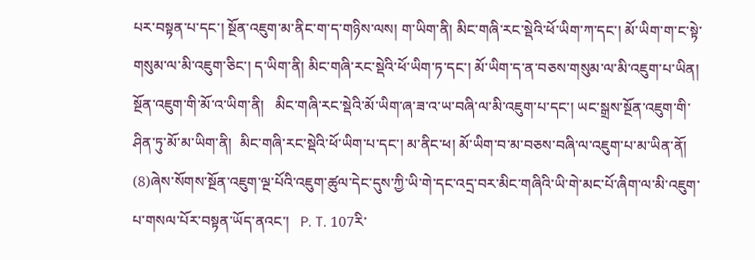པར་བསྟན་པ་དང་། སྔོན་འཇུག་མ་ནིང་ག་ད་གཉིས་ལས། ག་ཡིག་ནི། མིང་གཞི་རང་སྡེའི་ཕོ་ཡིག་ཀ་དང་། མོ་ཡིག་ག་ང་སྟེ་གསུམ་ལ་མི་འཇུག་ཅིང་། ད་ཡིག་ནི། མིང་གཞི་རང་སྡེའི་ཕོ་ཡིག་ཏ་དང་། མོ་ཡིག་ད་ན་བཅས་གསུམ་ལ་མི་འཇུག་པ་ཡིན།  སྔོན་འཇུག་གི་མོ་འ་ཡིག་ནི།   མིང་གཞི་རང་སྡེའི་མོ་ཡིག་ཞ་ཟ་འ་ཡ་བཞི་ལ་མི་འཇུག་པ་དང་། ཡང་སྒྲས་སྔོན་འཇུག་གི་ཤིན་ཏུ་མོ་མ་ཡིག་ནི།  མིང་གཞི་རང་སྡེའི་ཕོ་ཡིག་པ་དང་། མ་ནིང་ཕ། མོ་ཡིག་བ་མ་བཅས་བཞི་ལ་འཇུག་པ་མ་ཡིན་ནོ། (8)ཞེས་སོགས་སྔོན་འཇུག་ལྔ་པོའི་འཇུག་ཚུལ་དེང་དུས་ཀྱི་ཡི་གེ་དང་འདྲ་བར་མིང་གཞིའི་ཡི་གེ་མང་པོ་ཞིག་ལ་མི་འཇུག་པ་གསལ་པོར་བསྟན་ཡོད་ནའང་།   P. T. 107རི་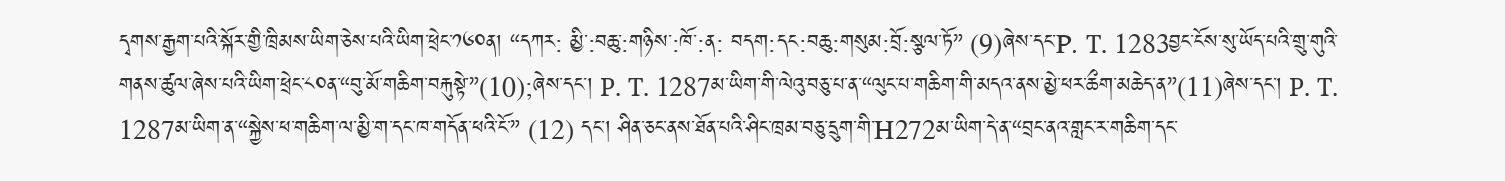དྭགས་རྒྱག་པའི་སྐོར་གྱི་ཁྲིམས་ཡིག་ཅེས་པའི་ཡིག་ཕྲེང་༡༦༠ན། “དཀར: མྱི་:བཆུ་:གཉིས་:ཁོ་:ན: བདག:དང:བཆུ:གསུམ:བྲོ:སྩལ་ཏོ” (9)ཞེས་དང་P. T. 1283བྱང་ངོས་སུ་ཡོད་པའི་གྲུ་གུའི་གནས་ཚུལ་ཞེས་པའི་ཡིག་ཕྲེང་༨༠ན་“བུ་མོ་གཆིག་བརྐུསྟེ་”(10);ཞེས་དང་། P. T. 1287མ་ཡིག་གི་ལེའུ་བཅུ་པ་ན་“ལུང་པ་གཆིག་གི་མདའ་ནས་མྱེ་ཕར་ཆྀག་མཆེད་ན”(11)ཞེས་དང་། P. T. 1287མ་ཡིག་ན་“སྐྱེས་ཕ་གཆིག་ལ་མྱི་ག་དང་ཁ་གདོན་ཕའི་ངོ་” (12) དང་། ཤིན་ཅང་ནས་ཐོན་པའི་ཤིང་ཁྲམ་བཅུ་དྲུག་གི་H272མ་ཡིག་དེ་ན་“བྲང་ནའ་གླང་ར་གཆིག་དང་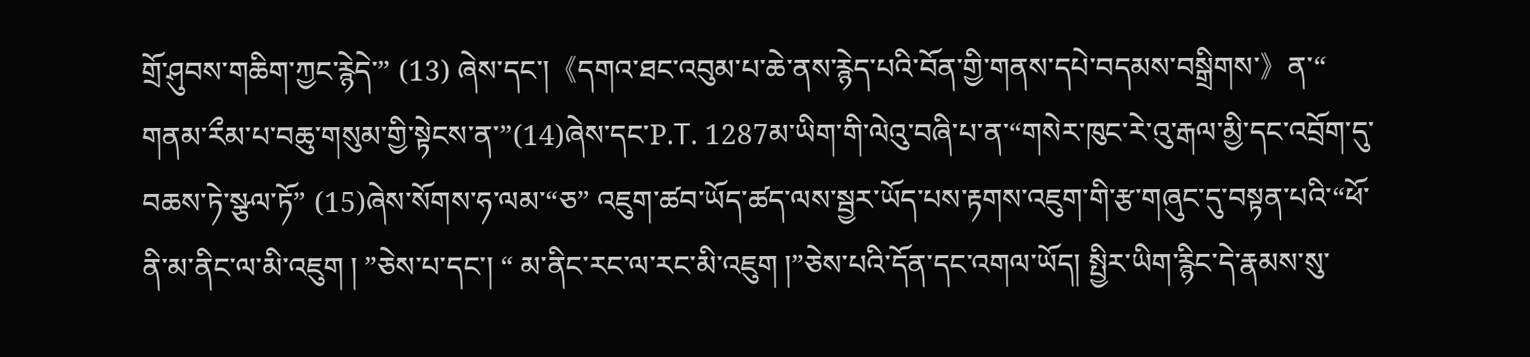གྲོ་ཤུབས་གཆིག་ཀྱང་རྙེདེ་” (13) ཞེས་དང་།《དགའ་ཐང་འབུམ་པ་ཆེ་ནས་རྙེད་པའི་བོན་གྱི་གནས་དཔེ་བདམས་བསྒྲིགས་》ན་“ གནམ་རྀམ་པ་བཆུ་གསུམ་གྱི་སྟེངས་ན་”(14)ཞེས་དང་P.T. 1287མ་ཡིག་གི་ལེའུ་བཞི་པ་ན་“གསེར་ཁུང་རེ་འུ་རྒལ་མྱི་དང་འབྲོག་དུ་བཆས་ཏེ་སྩལ་ཏོ” (15)ཞེས་སོགས་ཧ་ལམ་“ཅ” འཇུག་ཚབ་ཡོད་ཚད་ལས་སྦྱར་ཡོད་པས་རྟགས་འཇུག་གི་རྩ་གཞུང་དུ་བསྟན་པའི་“ཕོ་ནི་མ་ནིང་ལ་མི་འཇུག ། ”ཅེས་པ་དང་། “ མ་ནིང་རང་ལ་རང་མི་འཇུག །”ཅེས་པའི་དོན་དང་འགལ་ཡོད། སྤྱིར་ཡིག་རྙིང་དེ་རྣམས་སུ་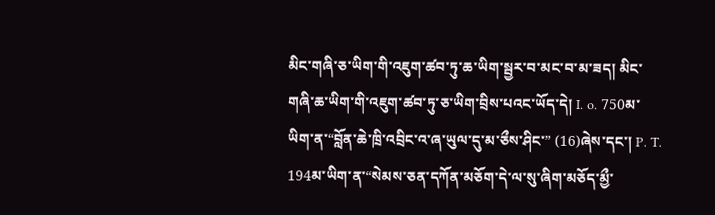མིང་གཞི་ཅ་ཡིག་གི་འཇུག་ཚབ་ཏུ་ཆ་ཡིག་སྦྱར་བ་མང་བ་མ་ཟད། མིང་གཞི་ཆ་ཡིག་གི་འཇུག་ཚབ་ཏུ་ཅ་ཡིག་བྲིས་པའང་ཡོད་དེ། I. o. 750མ་ཡིག་ན་“བློན་ཆེ་ཁྲི་འབྲིང་འ་ཞ་ཡུལ་དུ་མ་ཅྀས་ཤིང་” (16)ཞེས་དང་། P. T. 194མ་ཡིག་ན་“སེམས་ཅན་དཀོན་མཅོག་དེ་ལ་སུ་ཞིག་མཅོད་མྱྀ་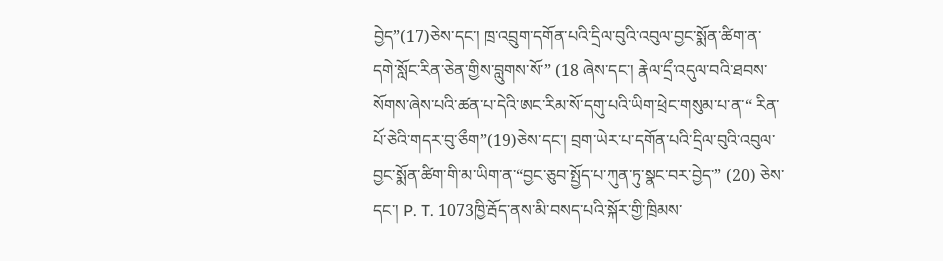བྱེད”(17)ཅེས་དང་། ཁྲ་འབྲུག་དགོན་པའི་དྲིལ་བུའི་འབུལ་བྱང་སྨོན་ཚིག་ན་དགེ་སློང་རིན་ཅེན་གྱིས་བླུགས་སོ་” (18 ཞེས་དང་། རྣེལ་དྲྀ་འདུལ་བའི་ཐབས་སོགས་ཞེས་པའི་ཚན་པ་དེའི་ཨང་རིམ་སོ་དགུ་པའི་ཡིག་ཕྲེང་གསུམ་པ་ན་“ རིན་པོ་ཅེའི་གདར་བུ་ཅྀག”(19)ཅེས་དང་། བྲག་ཡེར་པ་དགོན་པའི་དྲིལ་བུའི་འབུལ་བྱང་སྨོན་ཚིག་གི་མ་ཡིག་ན་“བྱང་ཅུབ་སྤྱོད་པ་ཀུན་ཏུ་སྣང་བར་བྱེད་” (20) ཅེས་དང་། P. T. 1073ཁྱི་རྦོད་ནས་མི་བསད་པའི་སྐོར་གྱི་ཁྲིམས་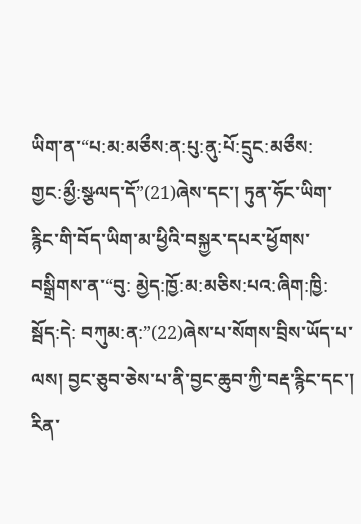ཡིག་ན་“པ:མ:མཅྀས:ན:པུ:ནུ:པོ:དྲུང:མཅྀས: གྱང:མྱྀ:སྩལད་དོ”(21)ཞེས་དང་། ཏུན་ཧོང་ཡིག་རྙིང་གི་བོད་ཡིག་མ་ཕྱིའི་བསྐྱར་དཔར་ཕྱོགས་བསྒྲིགས་ན་“བུ: མྱེད:ཁྱོ:མ:མཅིས:པའ:ཞིག:ཁྱི: སྦོད:དེ: བཀུམ:ན:”(22)ཞེས་པ་སོགས་བྲིས་ཡོད་པ་ལས། བྱང་ཅུབ་ཅེས་པ་ནི་བྱང་ཆུབ་ཀྱི་བརྡ་རྙིང་དང་། རིན་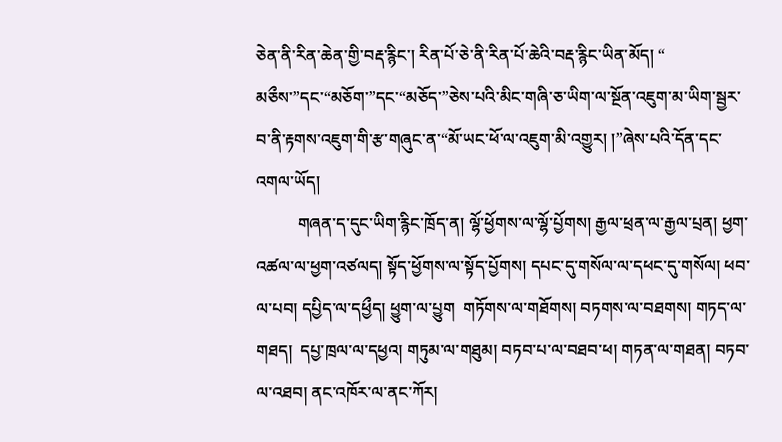ཅེན་ནི་རིན་ཆེན་གྱི་བརྡ་རྙིང་། རིན་པོ་ཅེ་ནི་རིན་པོ་ཆེའི་བརྡ་རྙིང་ཡིན་མོད། “ མཅྀས་”དང་“མཅོག་”དང་“མཅོད་”ཅེས་པའི་མིང་གཞི་ཅ་ཡིག་ལ་སྔོན་འཇུག་མ་ཡིག་སྦྱར་བ་ནི་རྟགས་འཇུག་གི་རྩ་གཞུང་ན་“མོ་ཡང་ཕོ་ལ་འཇུག་མི་འགྱུར། །”ཞེས་པའི་དོན་དང་འགལ་ཡོད།
          གཞན་ད་དུང་ཡིག་རྙིང་ཁྲོད་ན། ལྷོ་ཕྱོགས་ལ་ལྷོ་པྱོགས། རྒྱལ་ཕྲན་ལ་རྒྱལ་པྲན། ཕྱག་འཚལ་ལ་ཕྱག་འཙལད། སྟོད་ཕྱོགས་ལ་སྟོད་པྱོགས། དཔང་དུ་གསོལ་ལ་དཕང་དུ་གསོལ། ཕབ་ལ་པབ། དཔྱིད་ལ་དཕྱྀད། ཕྱུག་ལ་པྱུག  གཏོགས་ལ་གཐོགས། བཏགས་ལ་བཐགས། གཏད་ལ་གཐད།  དཔྱ་ཁྲལ་ལ་དཕྱའ། གཏུམ་ལ་གཐུམ། བཏབ་པ་ལ་བཐབ་ཕ། གཏན་ལ་གཐན། བཏབ་ལ་འཐབ། ནང་འཁོར་ལ་ནང་ཀོར།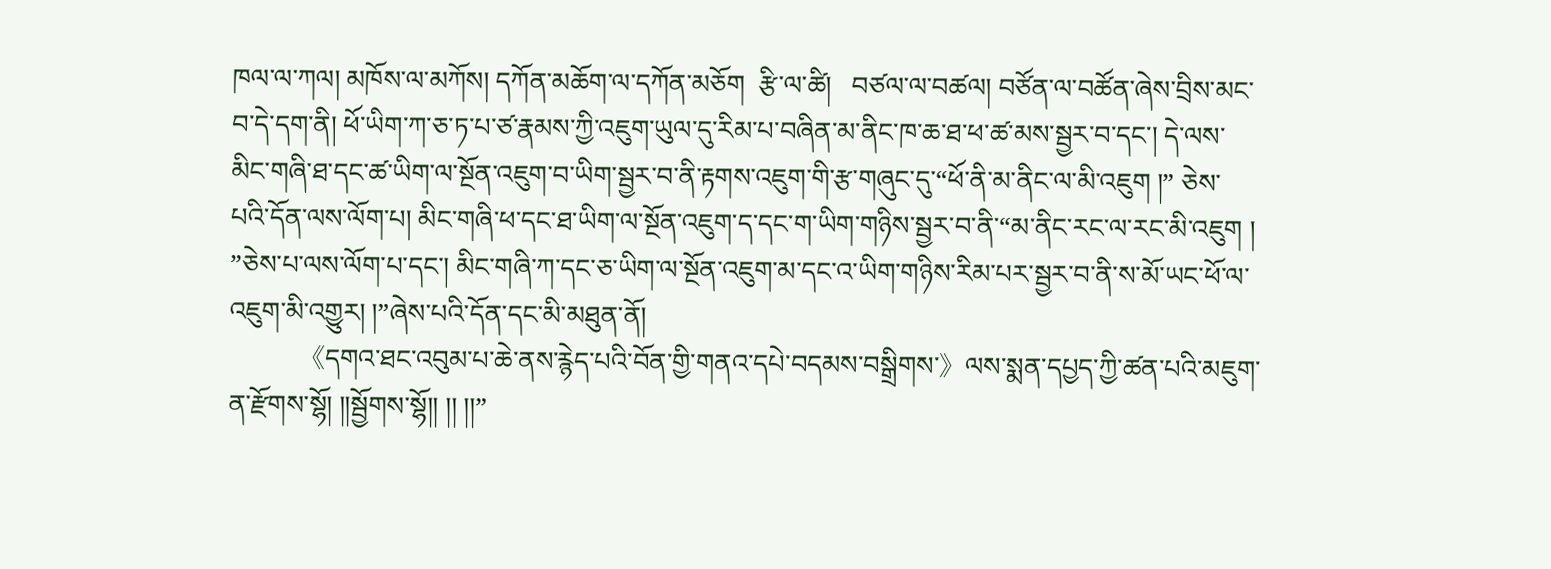ཁལ་ལ་ཀལ། མཁོས་ལ་མཀོས། དཀོན་མཆོག་ལ་དཀོན་མཅོག  རྩི་ལ་ཚི།   བཙལ་ལ་བཚལ། བཙོན་ལ་བཚོན་ཞེས་བྲིས་མང་བ་དེ་དག་ནི། ཕོ་ཡིག་ཀ་ཅ་ཏ་པ་ཙ་རྣམས་ཀྱི་འཇུག་ཡུལ་དུ་རིམ་པ་བཞིན་མ་ནིང་ཁ་ཆ་ཐ་ཕ་ཚ་མས་སྦྱར་བ་དང་། དེ་ལས་མིང་གཞི་ཐ་དང་ཚ་ཡིག་ལ་སྔོན་འཇུག་བ་ཡིག་སྦྱར་བ་ནི་རྟགས་འཇུག་གི་རྩ་གཞུང་དུ་“ཕོ་ནི་མ་ནིང་ལ་མི་འཇུག །” ཅེས་པའི་དོན་ལས་ལོག་པ། མིང་གཞི་ཕ་དང་ཐ་ཡིག་ལ་སྔོན་འཇུག་ད་དང་ག་ཡིག་གཉིས་སྦྱར་བ་ནི་“མ་ནིང་རང་ལ་རང་མི་འཇུག ། ”ཅེས་པ་ལས་ལོག་པ་དང་། མིང་གཞི་ཀ་དང་ཅ་ཡིག་ལ་སྔོན་འཇུག་མ་དང་འ་ཡིག་གཉིས་རིམ་པར་སྦྱར་བ་ནི་ས་མོ་ཡང་ཕོ་ལ་འཇུག་མི་འགྱུར། །”ཞེས་པའི་དོན་དང་མི་མཐུན་ནོ།
          《དགའ་ཐང་འབུམ་པ་ཆེ་ནས་རྙེད་པའི་བོན་གྱི་གནའ་དཔེ་བདམས་བསྒྲིགས་》ལས་སྨན་དཔྱད་ཀྱི་ཚན་པའི་མཇུག་ན་རྫོགས་སྷོ། །།སྦྱོགས་སྷོ།། །། །།”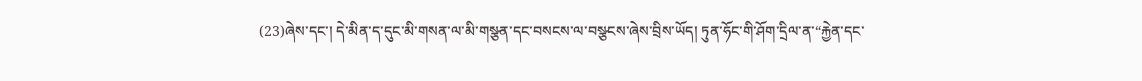(23)ཞེས་དང་། དེ་མིན་ད་དུང་མི་གསན་ལ་མི་གསྩན་དང་བསངས་ལ་བསྩངས་ཞེས་བྲིས་ཡོད། ཏུན་ཧོང་གི་ཤོག་དྲིལ་ན་“རྐྱེན་དང་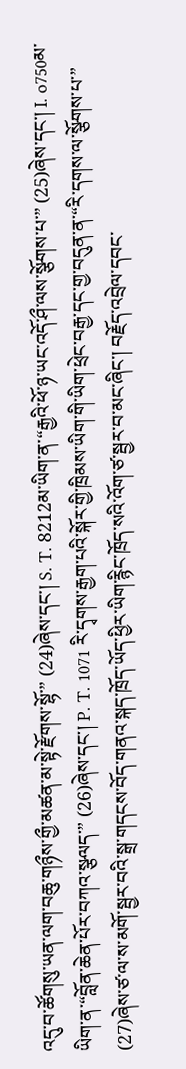འདུ་བ་ཚོགསུ་ཡན་ལག་བཆུ་གཉྀས་གྱྀ་མཚན་མ་སྟེ་རྫོགས་སྷོ་” (24)ཞེས་དང་། S. T. 8212མ་ཡིག་ན་“རྒྱའི་ཕོ་ཉ་ཡང་འདོ་ཤྀ་ལས་སྩོགས་པ་” (25)ཞེས་དང་། I. o750མ་ཡིག་ན་“བློན་ཆེན་པོར་བཀའ་སྩལད་” (26)ཞེས་དང་། P. T. 1071 རི་དྭགས་རྒྱག་པའི་སྐོར་གྱི་ཁྲིམས་ཡིག་གི་ཡིག་ཕྲེང་བརྒྱ་དང་གྱ་བདུན་ན་“རི་དགས་ལ་སྩོགས་པ་” (27)ཞེས་ཙ་ལ་ས་མགོ་སྦྱར་བའི་སྒྲ་གདངས་བོད་གནའ་སྐད་ཁྲོད་ཡོད་ཕྱིར་ཡིག་རྙིང་ཁྲོད་སའི་འོག་ཙ་སྦྱར་བ་མང་ཞིང་། བརྗོད་འབྲེལ་དབང་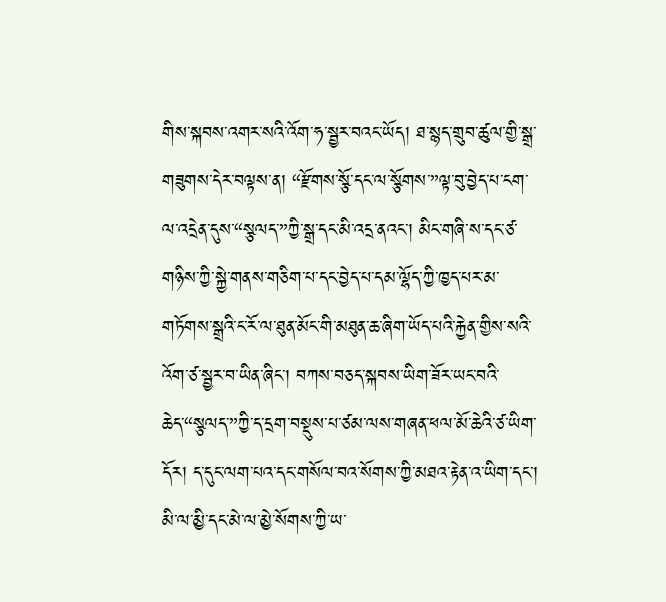གིས་སྐབས་འགར་སའི་འོག་ཧ་སྦྱར་བའང་ཡོད། ཐ་སྙད་གྲུབ་ཚུལ་གྱི་སྒྲ་གཟུགས་དེར་བལྟས་ན། “རྫོགས་སྩོ་དང་ལ་སྩོགས་”ལྟ་བུ་བྱེད་པ་ངག་ལ་འདྲེན་དུས་“སྩལད་”ཀྱི་སྒྲ་དང་མི་འདྲ་ནའང་། མིང་གཞི་ས་དང་ཙ་གཉིས་ཀྱི་སྐྱེ་གནས་གཅིག་པ་དང་བྱེད་པ་དམ་ལྷོད་ཀྱི་ཁྱད་པར་མ་གཏོགས་སྒྲའི་ང་རོ་ལ་ཐུན་མོང་གི་མཐུན་ཆ་ཞིག་ཡོད་པའི་རྐྱེན་གྱིས་སའི་འོག་ཙ་སྦྱར་བ་ཡིན་ཞིང་། བཀས་བཅད་སྐབས་ཡིག་ཟོར་ཡང་བའི་ཆེད་“སྩལད་”ཀྱི་ད་དྲག་བསྡུས་པ་ཙམ་ལས་གཞན་ཕལ་མོ་ཆེའི་ཙ་ཡིག་དོར། ད་དུང་ལག་པའ་དང་གསོལ་བའ་སོགས་ཀྱི་མཐའ་རྟེན་འ་ཡིག་དང་། མི་ལ་མྱི་དང་མེ་ལ་མྱེ་སོགས་ཀྱི་ཡ་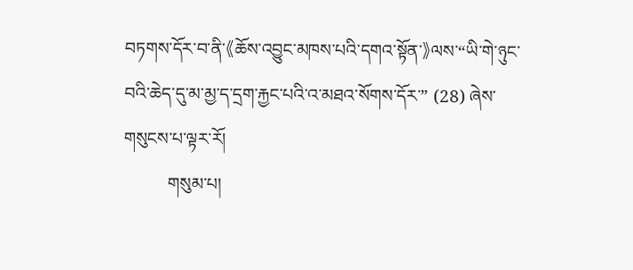བཏགས་དོར་བ་ནི་《ཆོས་འབྱུང་མཁས་པའི་དགའ་སྟོན་》ལས་“ཡི་གེ་ཉུང་བའི་ཆེད་དུ་མ་མྱ་ད་དྲག་རྐྱང་པའི་འ་མཐའ་སོགས་དོར་” (28) ཞེས་གསུངས་པ་ལྟར་རོ།
          གསུམ་པ།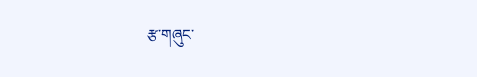རྩ་གཞུང་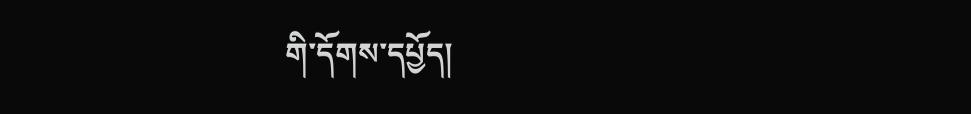གི་དོགས་དཔྱོད།